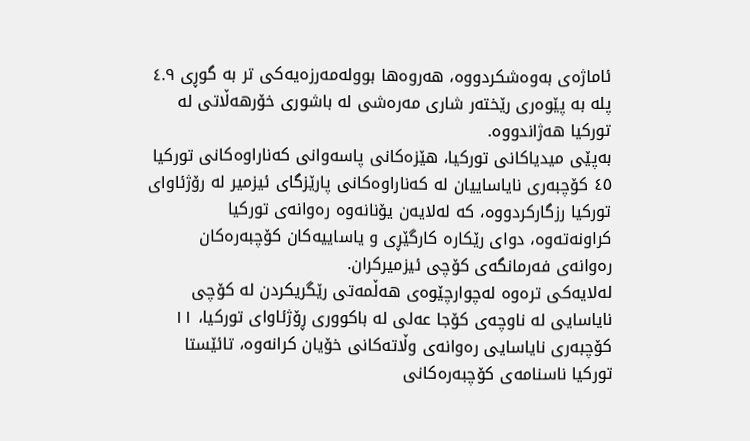ئاماژەی بەوەشکردووە، ھەروەھا بوولەمەرزەیەکی تر بە گوڕی ٤.٩ پلە بە پێوەری رێختەر شاری مەرەشی لە باشوری خۆرھەڵاتی لە تورکیا ھەژاندووە.
بەپێی میدیاکانی تورکیا، ھێزەکانی پاسەوانی کەناراوەکانی تورکیا ٤٥ کۆچبەری نایاساییان لە کەناراوەکانی پارێزگای ئیزمیر لە رۆژئاوای تورکیا رزگارکردووە، کە لەلایەن یۆنانەوە رەوانەی تورکیا کراونەتەوە، دوای رێکارە کارگێڕی و یاساییەکان کۆچبەرەکان رەوانەی فەرمانگەی کۆچی ئیزمیرکران.
لەلایەکی ترەوە لەچوارچێوەی ھەڵمەتی رێگریکردن لە کۆچی نایاسایی لە ناوچەی کۆجا عەلی لە باکووری ڕۆژئاوای تورکیا، ١١ کۆچبەری نایاسایی رەوانەی وڵاتەکانی خۆیان کرانەوە، تائێستا تورکیا ناسنامەی کۆچبەرەکانی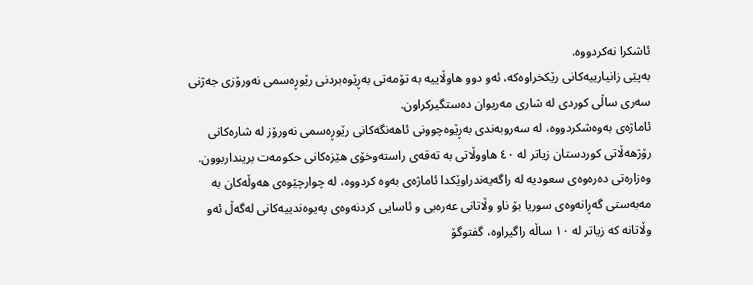ئاشکرا نەکردووە.
بەپێی زانیارییەکانی رێکخراوەکە، ئەو دوو ھاوڵاییە بە تۆمەتی بەڕێوەبردنی رێوڕەسمی نەورۆزی جەژنی سەری ساڵی کوردی لە شاری مەریوان دەستگیرکراون.
ئاماژەی بەوەشکردووە، لە سەروبەندی بەڕێوەچوونی ئاھەنگەکانی رێوڕەسمی نەورۆز لە شارەکانی رۆژھەڵاتی کوردستان زیاتر لە ٤٠ ھاووڵاتی بە تەقەی راستەوخۆی ھێزەکانی حکومەت برینداربوون.
وەزارەتی دەرەوەی سعودیە لە راگەیەندراوێکدا ئاماژەی بەوە کردووە، لە چوارچێوەی ھەوڵەکان بە مەبەستی گەڕانەوەی سوریا بۆ ناو وڵاتانی عەرەبی و ئاسایی کردنەوەی پەیوەندییەکانی لەگەڵ ئەو وڵاتانە کە زیاتر لە ١٠ ساڵە راگیراوە، گفتوگۆ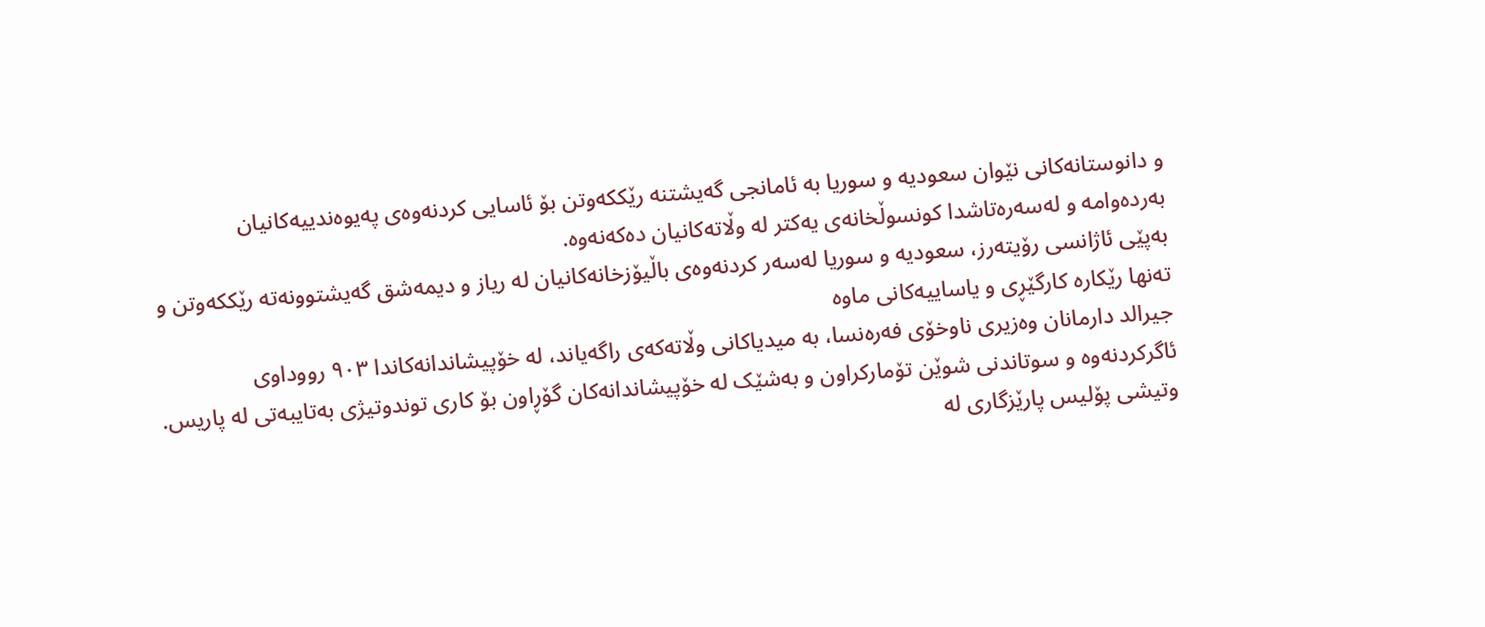و دانوستانەکانی نێوان سعودیە و سوریا بە ئامانجی گەیشتنە رێککەوتن بۆ ئاسایی کردنەوەی پەیوەندییەکانیان بەردەوامە و لەسەرەتاشدا کونسوڵخانەی یەکتر لە وڵاتەکانیان دەکەنەوە.
بەپێی ئاژانسی رۆیتەرز، سعودیە و سوریا لەسەر کردنەوەی باڵیۆزخانەکانیان لە ریاز و دیمەشق گەیشتوونەتە رێککەوتن و تەنھا رێکارە کارگێڕی و یاساییەکانی ماوە
جیرالد دارمانان وەزیری ناوخۆی فەرەنسا، بە میدیاکانی وڵاتەکەی راگەیاند، لە خۆپیشاندانەکاندا ٩٠٣ رووداوی ئاگرکردنەوە و سوتاندنی شوێن تۆمارکراون و بەشێک لە خۆپیشاندانەکان گۆڕاون بۆ کاری توندوتیژی بەتایبەتی لە پاریس.
وتیشی پۆلیس پارێزگاری لە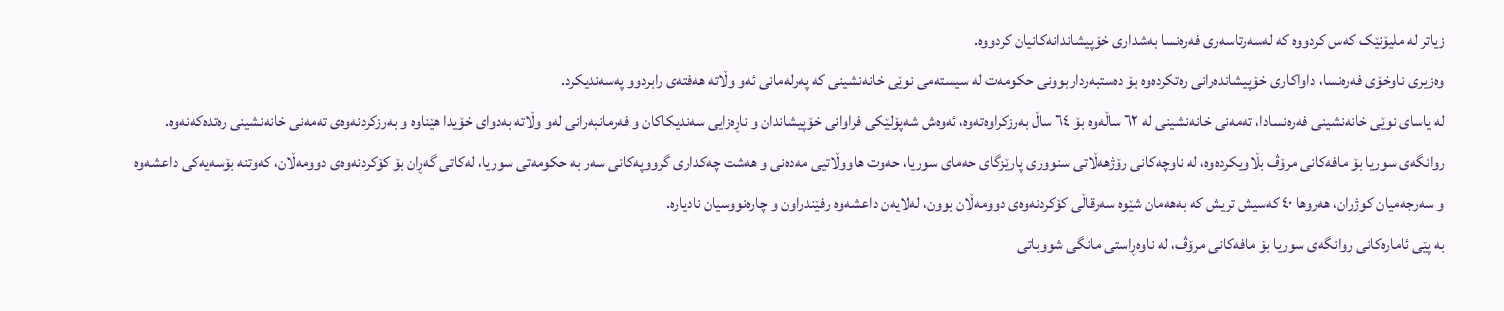زیاتر لە ملیۆنێک کەس کردووە کە لەسەرتاسەری فەرەنسا بەشداری خۆپیشاندانەکانیان کردووە.
وەزیری ناوخۆی فەرەنسا، داواکاری خۆپیشاندەرانی رەتکردەوە بۆ دەستبەرداربوونی حکومەت لە سیستەمی نوێی خانەنشینی کە پەرلەمانی ئەو وڵاتە ھەفتەی رابردوو پەسەندیکرد.
لە یاسای نوێی خانەنشینی فەرەنسادا، تەمەنی خانەنشینی لە ٦٢ ساڵەوە بۆ ٦٤ ساڵ بەرزکراوەتەوە، ئەوەش شەپۆلێکی فراوانی خۆپیشاندان و ناڕەزایی سەندیکاکان و فەرمانبەرانی لەو وڵاتە بەدوای خۆیدا ھێناوە و بەرزکردنەوەی تەمەنی خانەنشینی رەتدەکەنەوە.
روانگەی سوریا بۆ مافەکانی مرۆڤ بڵاویکردەوە، لە ناوچەکانی رۆژھەڵاتی سنووری پارێزگای حەمای سوریا، حەوت ھاووڵاتیی مەدەنی و ھەشت چەکداری گرووپەکانی سەر بە حکومەتی سوریا، لەکاتی گەڕان بۆ کۆکردنەوەی دوومەڵان، کەوتنە بۆسەیەکی داعشەوە و سەرجەمیان کوژران، ھەروھا ٤٠ کەسیش تریش کە بەھەمان شێوە سەرقاڵی کۆکردنەوەی دوومەڵان بوون، لەلایەن داعشەوە رفێندراون و چارەنووسیان نادیارە.
بە پێی ئامارەکانی روانگەی سوریا بۆ مافەکانی مرۆڤ، لە ناوەڕاستی مانگی شووباتی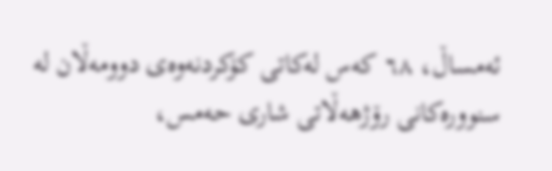ئەمساڵ، ٦٨ کەس لەکاتی کۆکردنەوەی دوومەڵان لە سنوورەکانی رۆژھەڵاتی شاری حەمس،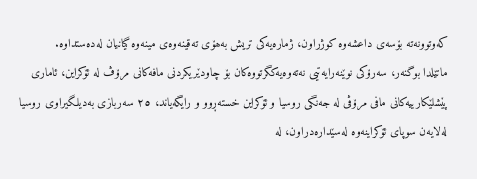کەوتوونەتە بۆسەی داعشەوە کوژراون، ژمارەیەکی تریش بەھۆی تەقینەوەی مینەوە گیانیان لەدەستداوە.
ماتێلدا بوگنەر، سەرۆکی نوێنەرایەتیی نەتەوەیەکگرتووەکان بۆ چاودێریکردنی مافەکانی مرۆڤ لە ئۆکراین، ئاماری پێشلێکارییەکانی مافی مرۆڤی لە جەنگی روسیا و ئۆکراین خستەڕوو و رایگەیاند، ٢٥ سەربازی بەدیلگیراوی روسیا لەلایەن سوپای ئۆکراینەوە لەسێدارەدراون، لە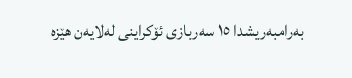بەرامبەریشدا ١٥ سەربازی ئۆکراینی لەلایەن ھێزە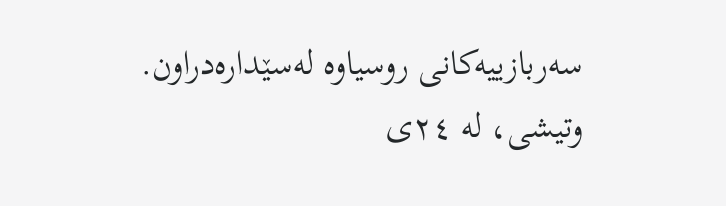سەربازییەکانی روسیاوە لەسێدارەدراون.
وتیشی، لە ٢٤ی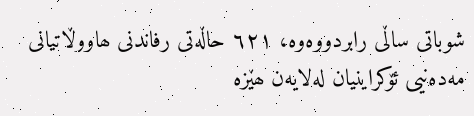شوباتی ساڵی رابردووەوە، ٦٢١ حاڵەتی رفاندنی ھاووڵاتیانی مەدەنیی ئۆکراینیان لەلایەن ھێزە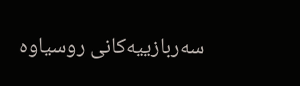سەربازییەکانی روسیاوە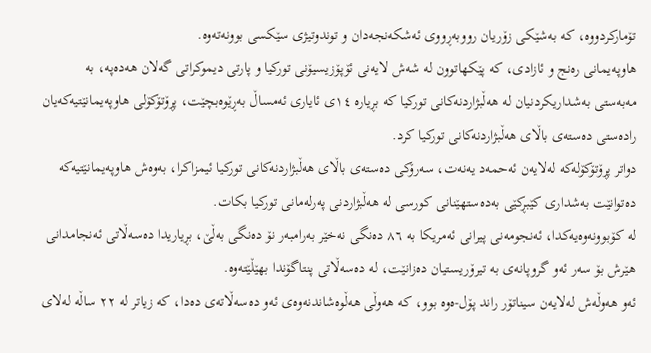تۆمارکردووە، کە بەشێکی زۆریان رووبەڕووی ئەشکەنجەدان و توندوتیژی سێکسی بوونەتەوە.
ھاوپەیمانی رەنج و ئازادی، کە پێکھاتوون لە شەش لایەنی ئۆپۆزیسیۆنی تورکیا و پارتی دیموکراتی گەلان ھەدەپە، بە مەبەستی بەشداریکردنیان لە ھەڵبژاردنەکانی تورکیا کە بڕیارە ١٤ی ئایاری ئەمساڵ بەڕێوەبچێت، پڕۆتۆکۆلی ھاوپەیمانێتیەکەیان رادەستی دەستەی باڵای ھەڵبژاردنەکانی تورکیا کرد.
دواتر پڕۆتۆکۆلەکە لەلایەن ئەحمەد یەنەت، سەرۆکی دەستەی باڵای ھەڵبژاردنەکانی تورکیا ئیمزاکرا، بەوەش ھاوپەیمانێتیەکە دەتوانێت بەشداری کێبڕکێی بەدەستھێنانی کورسی لە ھەڵبژاردنی پەرلەمانی تورکیا بکات.
لە کۆبوونەوەیەکدا، ئەنجومەنی پیرانی ئەمریکا بە ٨٦ دەنگی نەخێر بەرامبەر نۆ دەنگی بەڵێ، بڕیاریدا دەسەڵاتی ئەنجامدانی ھێرش بۆ سەر ئەو گروپانەی بە تیرۆریستیان دەزانێت، لە دەسەڵاتی پنتاگۆندا بھێڵێتەوە.
ئەو ھەوڵەش لەلایەن سیناتۆر راند پۆل-ەوە بوو، کە ھەوڵی ھەڵوەشاندنەوەی ئەو دەسەڵاتەی دەدا، کە زیاتر لە ٢٢ ساڵە لەلای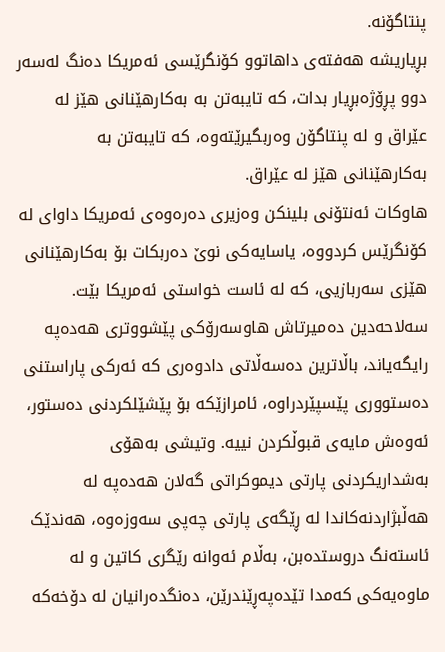پنتاگۆنە.
بڕیاریشە ھەفتەی داھاتوو کۆنگرێسی ئەمریکا دەنگ لەسەر دوو پڕۆژەبڕیار بدات، کە تایبەتن بە بەکارھێنانی ھێز لە عێراق و لە پنتاگۆن وەربگیرێتەوە، کە تایبەتن بە بەکارھێنانی ھێز لە عێراق.
ھاوکات ئەنتۆنی بلینکن وەزیری دەرەوەی ئەمریکا داوای لە کۆنگرێس کردووە، یاسایەکی نوێ دەربکات بۆ بەکارھێنانی ھێزی سەربازیی، کە لە ئاست خواستی ئەمریکا بێت.
سەلاحەدین دەمیرتاش ھاوسەرۆکی پێشووتری ھەدەپە رایگەیاند، باڵاترین دەسەڵاتی دادوەری کە ئەرکی پاراستنی دەستووری پێسپێردراوە، ئامرازێکە بۆ پێشێلکردنی دەستور، ئەوەش مایەی قبوڵکردن نییە. وتیشی بەھۆی بەشداریکردنی پارتی دیموکراتی گەلان ھەدەپە لە ھەڵبژاردنەکاندا لە ڕێگەی پارتی چەپی سەوزەوە، ھەندێک ئاستەنگ دروستدەبن، بەڵام ئەوانە رێگری کاتین و لە ماوەیەکی کەمدا تێدەپەڕێندرێن، دەنگدەرانیان لە دۆخەکە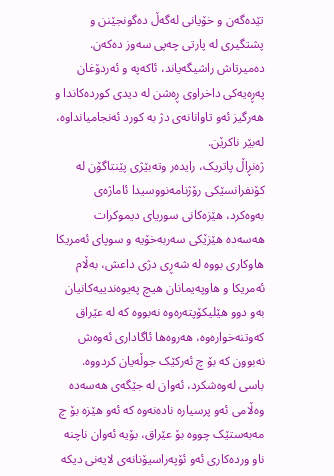تێدەگەن و خۆیانی لەگەڵ دەگونجێنن و پشتگیری لە پارتی چەپی سەوز دەکەن.
دەمیرتاش راشیگەیاند، ئاکەپە و ئەردۆغان پەڕەیەکی داخراوی ڕەشن لە دیدی کوردەکاندا و ھەرگیز ئەو تاوانانەی دژ بە کورد ئەنجامیانداوە، لەبێر ناکرێن.
ژەنڕاڵ پاتریک، رایدەر وتەبێژی پێنتاگۆن لە کۆنفرانسێکی رۆژنامەنووسیدا ئاماژەی بەوەکرد، ھێزەکانی سوریای دیموکرات ھەسەدە ھێزێکی سەربەخۆیە و سوپای ئەمریکا ھاوکاری بووە لە شەڕی دژی داعش، بەڵام ئەمریکا و ھاوپەیمانان ھیچ پەیوەندییەکانیان بەو دوو ھێلیکۆپتەرەوە نەبووە کە لە عێراق کەوتنەخوارەوە، ھەروەھا ئاگاداری ئەوەش نەبوون کە بۆ چ ئەرکێک جوڵەیان کردووە.
باسی لەوەشکرد، ئەوان لە جێگەی ھەسەدە وەڵامی ئەو پرسیارە نادەنەوە کە ئەو ھێزە بۆ چ مەبەستێک چووە بۆ عێراق، بۆیە ئەوان ناچنە ناو وردەکاری ئەو ئۆپەراسیۆنانەی لایەنی دیکە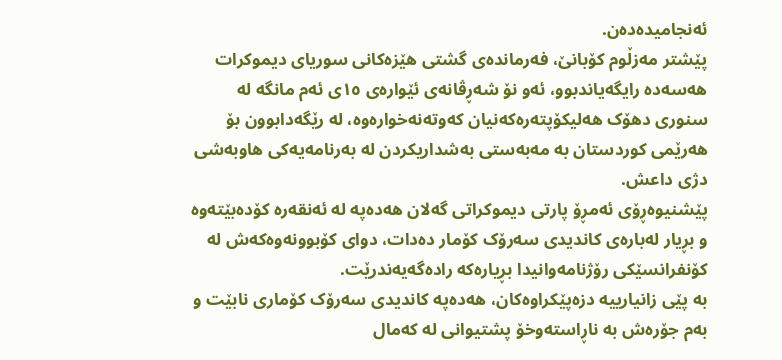ئەنجامیدەدەن.
پێشتر مەزڵوم کۆبانێ، فەرماندەی گشتی ھێزەکانی سوریای دیموکرات ھەسەدە رایگەیاندبوو، ئەو نۆ شەڕڤانەی ئێوارەی ١٥ی ئەم مانگە لە سنوری دھۆک ھەلیکۆپتەرەکەنیان کەوتەنەخوارەوە، لە رێگەدابوون بۆ ھەرێمی کوردستان بە مەبەستی بەشداریکردن لە بەرنامەیەکی ھاوبەشی دژی داعش.
پێشنیوەڕۆی ئەمڕۆ پارتی دیموکراتی گەلان ھەدەپە لە ئەنقەرە کۆدەبێتەوە و بڕیار لەبارەی کاندیدی سەرۆک کۆمار دەدات، دوای کۆبوونەوەکەش لە کۆنفرانسێکی رۆژنامەوانیدا بڕیارەکە رادەگەیەندرێت.
بە پێی زانیارییە دزەپێکراوەکان، ھەدەپە کاندیدی سەرۆک کۆماری نابێت و بەم جۆرەش بە ناڕاستەوخۆ پشتیوانی لە کەمال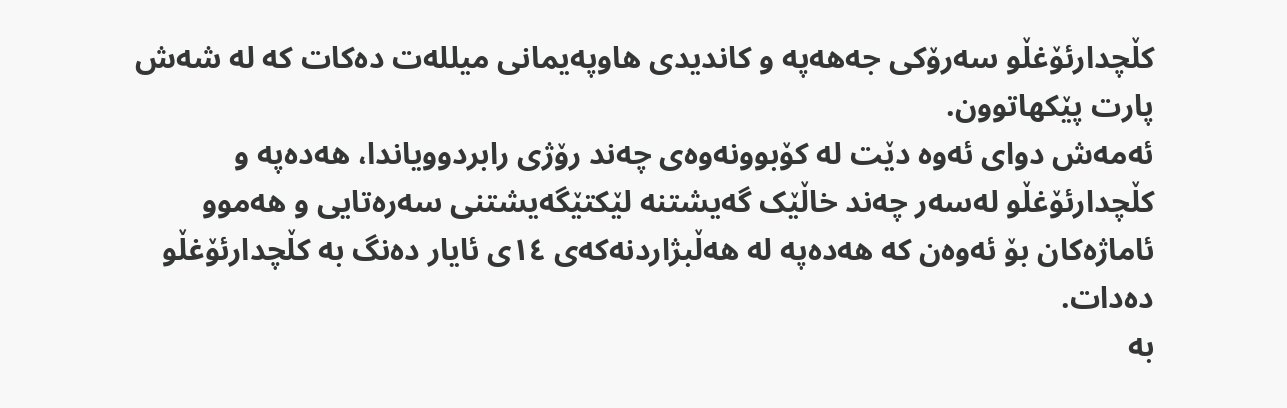کڵچدارئۆغڵو سەرۆکی جەھەپە و کاندیدی ھاوپەیمانی میللەت دەکات کە لە شەش پارت پێکھاتوون.
ئەمەش دوای ئەوە دێت لە کۆبوونەوەی چەند رۆژی رابردوویاندا، ھەدەپە و کڵچدارئۆغڵو لەسەر چەند خاڵێک گەیشتنە لێکتێگەیشتنی سەرەتایی و ھەموو ئاماژەکان بۆ ئەوەن کە ھەدەپە لە ھەڵبژاردنەکەی ١٤ی ئایار دەنگ بە کڵچدارئۆغڵو دەدات.
بە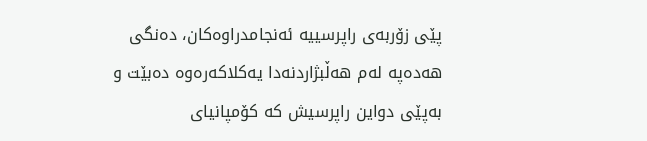پێی زۆربەی راپرسییە ئەنجامدراوەکان، دەنگی ھەدەپە لەم ھەڵبژاردنەدا یەکلاکەرەوە دەبێت و بەپێی دواین راپرسیش کە کۆمپانیای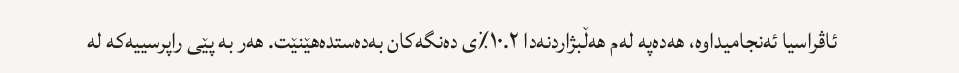ئاڤراسیا ئەنجامیداوە، ھەدەپە لەم ھەڵبژاردنەدا ١٠.٢٪ی دەنگەکان بەدەستدەھێنێت. ھەر بە پێی راپرسییەکە لە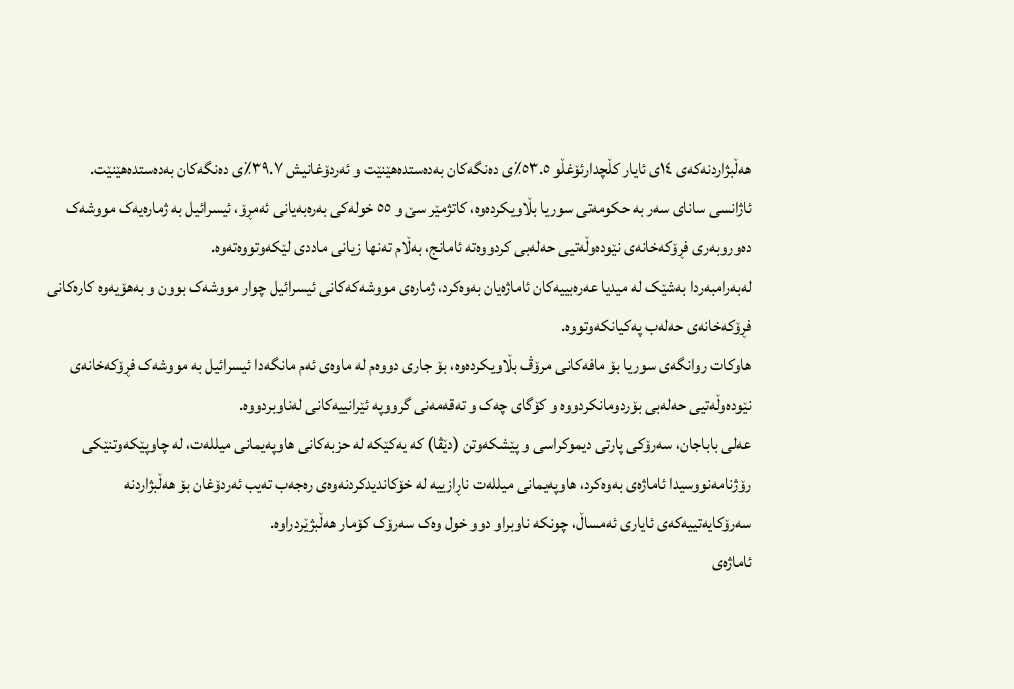ھەڵبژاردنەکەی ١٤ی ئایار کڵچدارئۆغڵو ٥٣.٥٪ی دەنگەکان بەدەستدەھێنێت و ئەردۆغانیش ٣٩.٧٪ی دەنگەکان بەدەستدەھێنێت.
ئاژانسی سانای سەر بە حکومەتی سوریا بڵاویکردەوە، کاتژمێر سێ و ٥٥ خولەکی بەرەبەیانی ئەمڕۆ، ئیسرائیل بە ژمارەیەک مووشەک دەوروبەری فڕۆکەخانەی نێودەوڵەتیی حەلەبی کردووەتە ئامانج، بەڵام تەنھا زیانی ماددی لێکەوتووەتەوە.
لەبەرامبەردا بەشێک لە میدیا عەرەبییەکان ئاماژەیان بەوەکرد، ژمارەی مووشەکەکانی ئیسرائیل چوار مووشەک بوون و بەھۆیەوە کارەکانی فڕۆکەخانەی حەلەب پەکیانکەوتووە.
ھاوکات روانگەی سوریا بۆ مافەکانی مرۆڤ بڵاویکردەوە، بۆ جاری دووەم لە ماوەی ئەم مانگەدا ئیسرائیل بە مووشەک فڕۆکەخانەی نێودەوڵەتیی حەلەبی بۆردومانکردووە و کۆگای چەک و تەقەمەنی گرووپە ئێرانییەکانی لەناوبردووە.
عەلی باباجان، سەرۆکی پارتی دیموکراسی و پێشکەوتن (دێڤا) کە یەکێکە لە حزبەکانی ھاوپەیمانی میللەت، لە چاوپێکەوتنێکی رۆژنامەنووسیدا ئاماژەی بەوەکرد، ھاوپەیمانی میللەت ناڕازییە لە خۆکاندیدکردنەوەی رەجەب تەیب ئەردۆغان بۆ ھەڵبژاردنە سەرۆکایەتییەکەی ئایاری ئەمساڵ، چونکە ناوبراو دوو خول وەک سەرۆک کۆمار ھەڵبژێردراوە.
ئاماژەی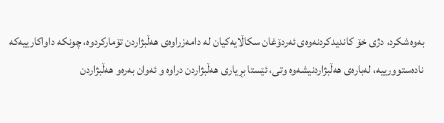بەوەشکرد، دژی خۆ کاندیدکردنەوەی ئەردۆغان سکاڵایەکیان لە دامەزراوەی ھەڵبژاردن تۆمارکردوە، چونکە داواکارییەکە نادەستوورییە، لەبارەی ھەڵبژاردنیشەوە وتی، ئێستا بڕیاری ھەڵبژاردن دراوە و ئەوان بەرەو ھەڵبژاردن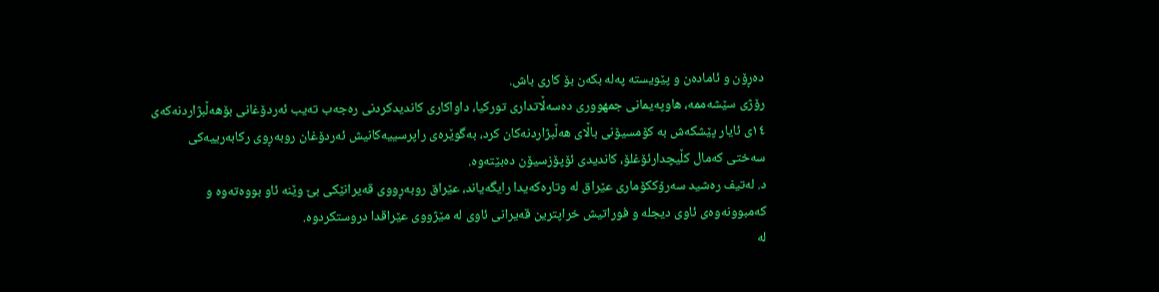دەڕۆن و ئامادەن و پێویستە پەلە بکەن بۆ کاری باش.
رۆژی سێشەممە، ھاوپەیمانی جمھووری دەسەڵاتداری تورکیا، داواکاری کاندیدکردنی رەجەب تەیب ئەردۆغانی بۆھەڵبژاردنەکەی ١٤ی ئایار پێشکەش بە کۆمسیۆنی باڵای ھەڵبژاردنەکان کرد، بەگوێرەی راپرسییەکانیش ئەردۆغان روبەڕوی رکابەرییەکی سەختی کەمال کڵیچدارئۆغلۆ، کاندیدی ئۆپۆزسیۆن دەبێتەوە.
د. لەتیف رەشید سەرۆککۆماری عێراق لە وتارەکەیدا رایگەیاند، عێراق روبەڕووی قەیرانێکی بێ وێنە ئاو بووەتەوە و کەمبوونەوەی ئاوی دیجلە و فوراتیش خراپترین قەیرانی ئاوی لە مێژووی عێراقدا دروستکردوە.
لە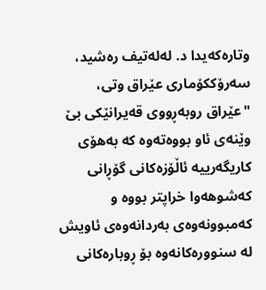وتارەکەیدا د. لەلەتیف رەشید، سەرۆککۆماری عێراق وتی، "عێراق روبەڕووی قەیرانێکی بێ وێنەی ئاو بووەتەوە کە بەھۆی کاریگەرییە ئاڵۆزەکانی گۆڕانی کەشوھەوا خراپتر بووە و کەمبوونەوەی بەردانەوەی ئاویش لە سنوورەکانەوە بۆ ڕوبارەکانی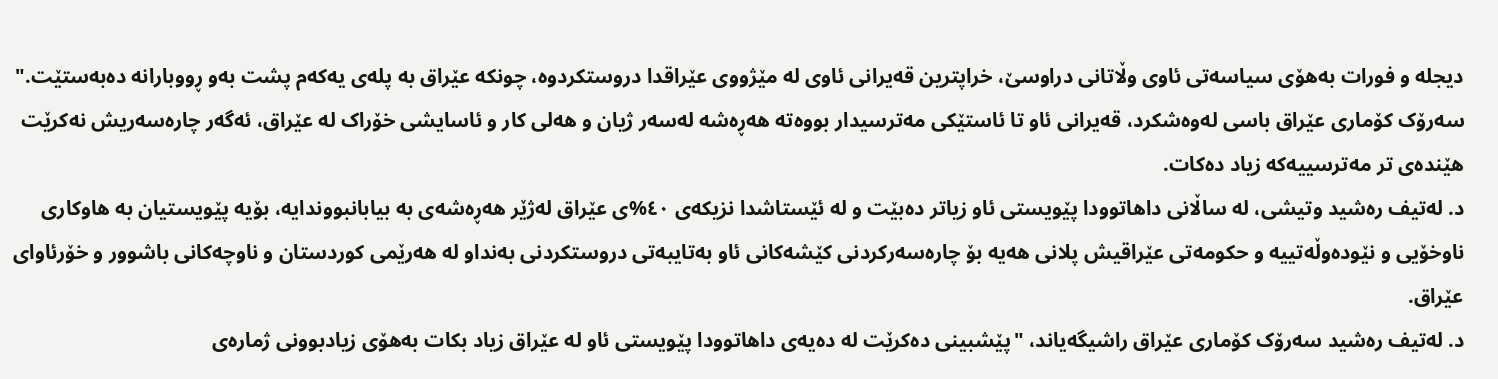دیجلە و فورات بەھۆی سیاسەتی ئاوی وڵاتانی دراوسێ، خراپترین قەیرانی ئاوی لە مێژووی عێراقدا دروستکردوە، چونکە عێراق بە پلەی یەکەم پشت بەو ڕووبارانە دەبەستێت."
سەرۆک کۆماری عێراق باسی لەوەشکرد، قەیرانی ئاو تا ئاستێکی مەترسیدار بووەتە ھەڕەشە لەسەر ژیان و ھەلی کار و ئاسایشی خۆراک لە عێراق، ئەگەر چارەسەریش نەکرێت ھێندەی تر مەترسییەکە زیاد دەکات.
د. لەتیف رەشید وتیشی، لە ساڵانی داھاتوودا پێویستی ئاو زیاتر دەبێت و لە ئێستاشدا نزیکەی ٤٠%ی عێراق لەژێر ھەڕەشەی بە بیابانبووندایە، بۆیە پێویستیان بە ھاوکاری ناوخۆیی و نێودەوڵەتییە و حکومەتی عێراقیش پلانی ھەیە بۆ چارەسەرکردنی کێشەکانی ئاو بەتایبەتی دروستکردنی بەنداو لە ھەرێمی کوردستان و ناوچەکانی باشوور و خۆرئاوای عێراق.
د. لەتیف رەشید سەرۆک کۆماری عێراق راشیگەیاند، "پێشبینی دەکرێت لە دەیەی داھاتوودا پێویستی ئاو لە عێراق زیاد بکات بەھۆی زیادبوونی ژمارەی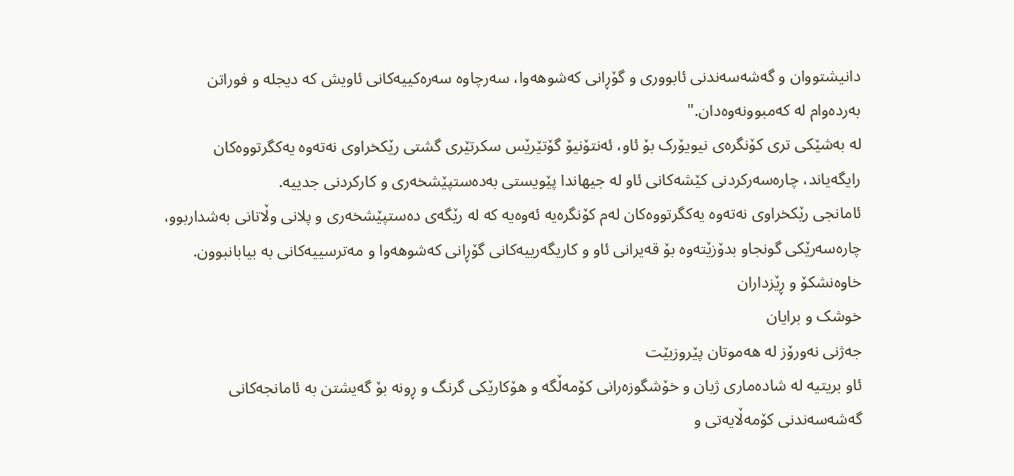دانیشتووان و گەشەسەندنی ئابووری و گۆڕانی کەشوھەوا، سەرچاوە سەرەکییەکانی ئاویش کە دیجلە و فوراتن بەردەوام لە کەمبوونەوەدان."
لە بەشێکی تری کۆنگرەی نیویۆرک بۆ ئاو، ئەنتۆنیۆ گۆتێرێس سکرتێری گشتی رێکخراوی نەتەوە یەکگرتووەکان رایگەیاند، چارەسەرکردنی کێشەکانی ئاو لە جیھاندا پێویستی بەدەستپێشخەری و کارکردنی جدییە.
ئامانجی رێکخراوی نەتەوە یەکگرتووەکان لەم کۆنگرەیە ئەوەیە کە لە رێگەی دەستپێشخەری و پلانی وڵاتانی بەشداربوو، چارەسەرێکی گونجاو بدۆزێتەوە بۆ قەیرانی ئاو و کاریگەرییەکانی گۆڕانی کەشوھەوا و مەترسییەکانی بە بیابانبوون.
خاوەنشکۆ و ڕێزداران
خوشک و برایان
جەژنی نەورۆز لە هەموتان پێروزبێت
ئاو بریتیە لە شادەماری ژیان و خۆشگوزەرانی کۆمەڵگە و هۆکارێکی گرنگ و ڕونە بۆ گەیشتن بە ئامانجەکانی گەشەسەندنی کۆمەڵایەتی و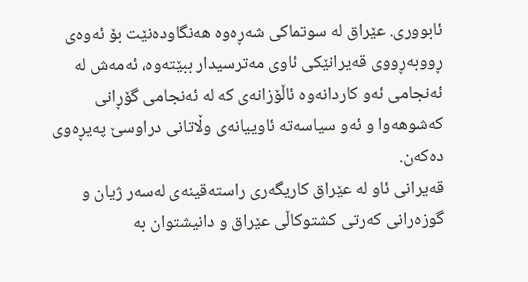ئابووری. عێراق لە سوتماکی شەڕەوە هەنگاودەنێت بۆ ئەوەی ڕووبەڕووی قەیرانێکی ئاوی مەترسیدار ببێتەوە، ئەمەش لە ئەنجامی ئەو کاردانەوە ئاڵۆزانەی کە لە ئەنجامی گۆڕانی کەشوهەوا و ئەو سیاسەتە ئاوییانەی وڵاتانی دراوسێ پەیڕەوی دەکەن.
قەیرانی ئاو لە عێراق کاریگەری راستەقینەی لەسەر ژیان و گوزەرانی کەرتی کشتوکاڵی عێراق و دانیشتوان بە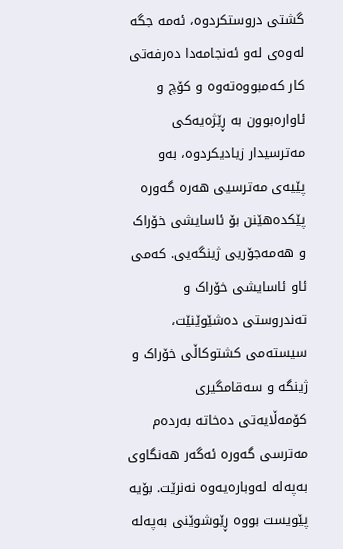گشتی دروستکردوە، ئەمە جگە لەوەی لەو ئەنجامەدا دەرفەتی کار کەمبووەتەوە و کۆچ و ئاوارەبوون بە ڕێژەیەکی مەترسیدار زیادیکردوە، بەو پێیەی مەترسیی هەرە گەورە پێکدەهێنن بۆ ئاسایشی خۆراک و هەمەجۆریی ژینگەیی. کەمی ئاو ئاسایشی خۆراک و تەندروستی دەشێوێنێت، سیستەمی کشتوکاڵی خۆراک و ژینگە و سەقامگیری کۆمەڵایەتی دەخاتە بەردەم مەترسی گەورە ئەگەر هەنگاوی بەپەلە لەوبارەیەوە نەنرێت. بۆیە پێویست بووە ڕێوشوێنی بەپەلە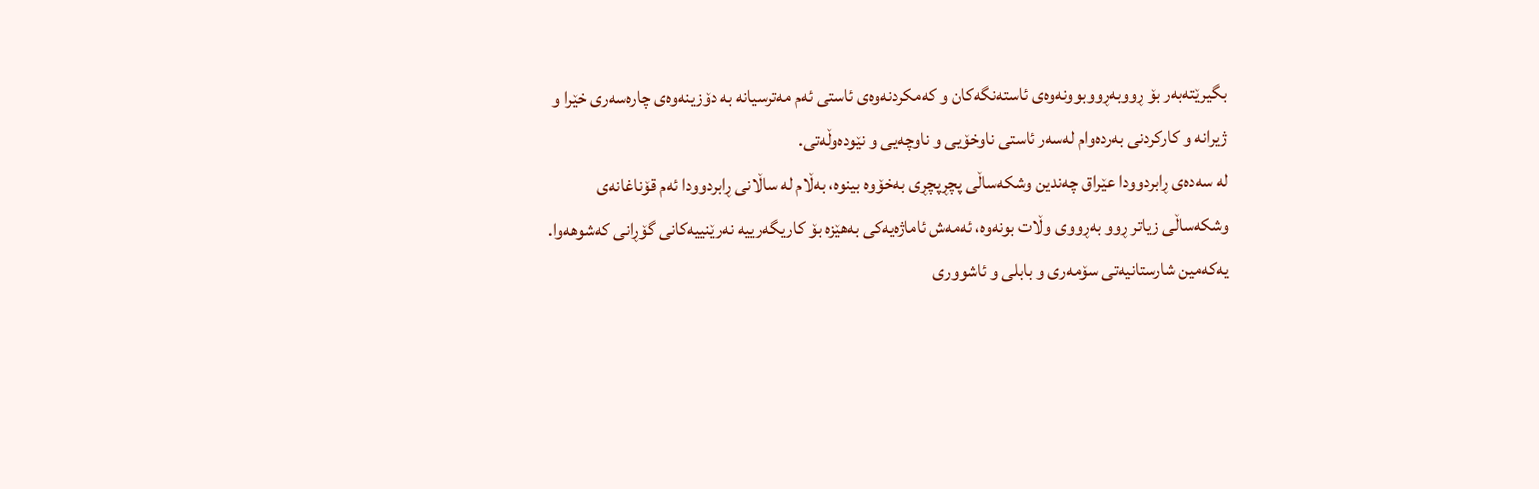بگیرێتەبەر بۆ ڕووبەڕووبوونەوەی ئاستەنگەکان و کەمکردنەوەی ئاستی ئەم مەترسیانە بە دۆزینەوەی چارەسەری خێرا و ژیرانە و کارکردنی بەردەوام لەسەر ئاستی ناوخۆیی و ناوچەیی و نێودەوڵەتی.
لە سەدەی ڕابردوودا عێراق چەندین وشکەساڵی پچڕپچڕی بەخۆوە بینوە، بەڵام لە ساڵانی ڕابردوودا ئەم قۆناغانەی وشکەساڵی زیاتر ڕوو بەڕووی وڵات بونەوە، ئەمەش ئاماژەیەکی بەهێزە بۆ کاریگەرییە نەرێنییەکانی گۆڕانی کەشوهەوا.
یەکەمین شارستانیەتی سۆمەری و بابلی و ئاشووری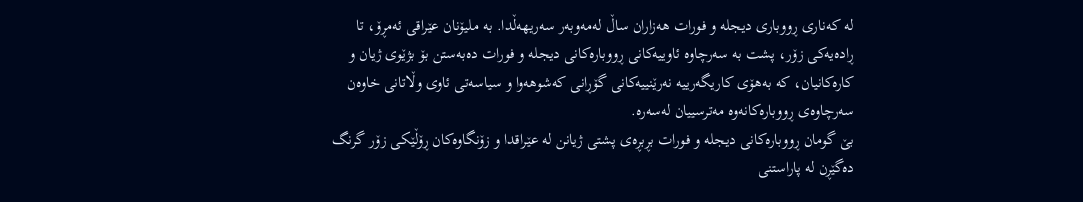لە کەناری ڕووباری دیجلە و فورات هەزاران ساڵ لەمەوبەر سەریهەڵدا. بە ملیۆنان عێراقی ئەمڕۆ، تا ڕادەیەکی زۆر، پشت بە سەرچاوە ئاوییەکانی ڕووبارەکانی دیجلە و فورات دەبەستن بۆ بژێوی ژیان و کارەکانیان، کە بەهۆی کاریگەرییە نەرێنییەکانی گۆڕانی کەشوهەوا و سیاسەتی ئاوی وڵاتانی خاوەن سەرچاوەی ڕووبارەکانەوە مەترسییان لەسەرە.
بێ گومان ڕووبارەکانی دیجلە و فورات بڕبڕەی پشتی ژیانن لە عێراقدا و زۆنگاوەکان ڕۆڵێکی زۆر گرنگ دەگێڕن لە پاراستنی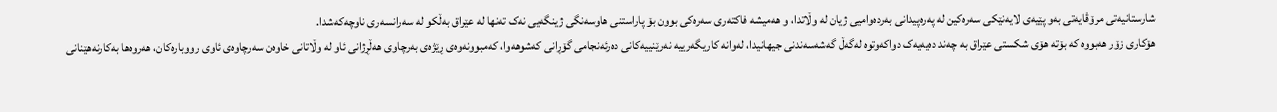شارستانیەتی مرۆڤایەتی بەو پێیەی لایەنێکی سەرەکین لە پەرەپیدانی بەردەوامیی ژیان لە وڵاتدا، و هەمیشە فاکتەری سەرەکی بوون بۆ پاراستنی هاوسەنگی ژینگەیی نەک تەنها لە عێراق بەڵکو لە سەرانسەری ناوچەکەشدا.
هۆکاری زۆر هەبووە کە بۆتە هۆی شکستی عێراق بە چەند دەیەیەک دواکەوتوە لەگەڵ گەشەسەندنی جیهانیدا، لەوانە کاریگەرییە نەرێنییەکانی دەرئەنجامی گۆڕانی کەشوهەوا، کەمبوونەوەی ڕێژەی بەرچاوی هەڵڕژانی ئاو لە وڵاتانی خاوەن سەرچاوەی ئاوی رووبارەکان، هەروەها بەکارنەهێنانی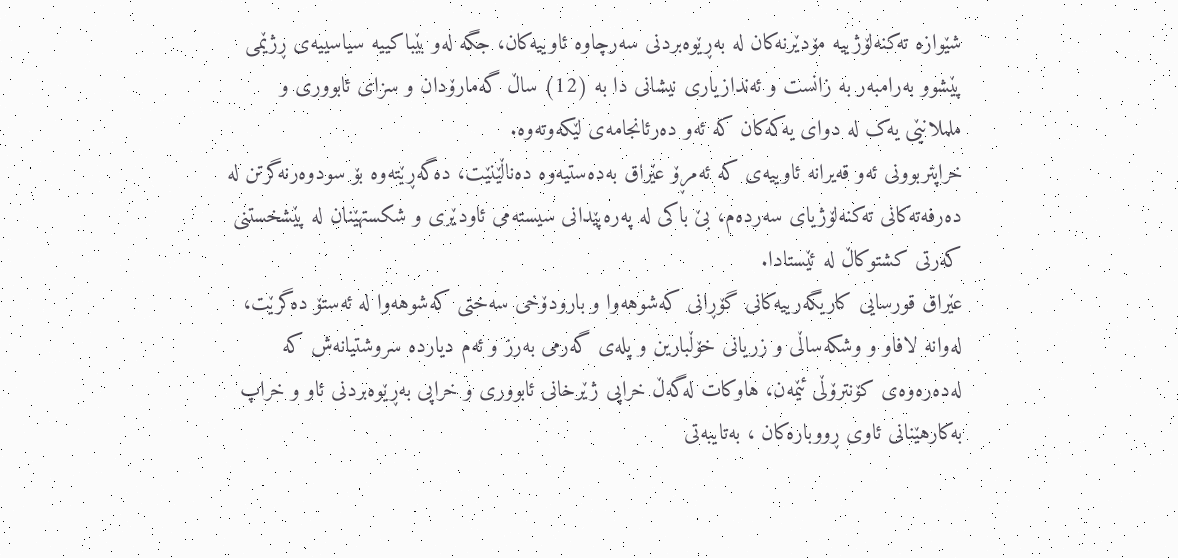شێوازە تەکنەلۆژییە مۆدێرنەکان لە بەڕێوەبردنی سەرچاوە ئاوییەکان، جگە لەو بێباکییە سیاسییەی ڕژێمی پێشوو بەرامبەر بە زانست و ئەندازیاری نیشانی دا بە (12) ساڵ گەمارۆدان و سزای ئابووری و ململانێی یەک لە دوای یەکەکان کە ئەو دەرئانجامەی لێکەوتەوە.
خراپتربوونی ئەو قەیرانە ئاوییەی کە ئەمڕۆ عێراق بەدەستیەوە دەناڵێنێت، دەگەڕێتەوە بۆ سودوەرنەگرتن لە دەرفەتەکانی تەکنەلۆژیای سەردەم، بێ باکی لە پەرەپێدانی سیستەمی ئاودێری و شکستهێنان لە پێشخستنی کەرتی کشتوکاڵ لە ئێستادا.
عێراق قورسایی کاریگەرییەکانی گۆڕانی کەشوهەوا و بارودۆخی سەختی کەشوهەوا لە ئەستۆ دەگرێت، لەوانە لافاو و وشکەساڵی و زریانی خۆڵبارین و پلەی گەرمی بەرز و ئەم دیاردە سروشتیانەش کە لەدەرەوەی کۆنترۆڵی ئێمەن، هاوکات لەگەڵ خراپی ژێرخانی ئابووری و خراپی بەڕێوەبردنی ئاو و خراپ بەکارهێنانی ئاوی ڕووبارەکان ، بەتایبەتی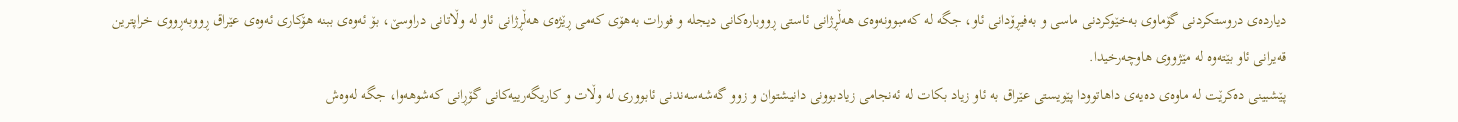دیاردەی دروستکردنی گۆماوی بەخێوکردنی ماسی و بەفیڕۆدانی ئاو، جگە لە کەمبوونەوەی هەڵڕژانی ئاستی ڕووبارەکانی دیجلە و فورات بەهۆی کەمی ڕێژەی هەڵڕژانی ئاو لە وڵاتانی دراوسێ، بۆ ئەوەی ببنە هۆکاری ئەوەی عێراق ڕووبەڕووی خراپترین قەیرانی ئاو بێتەوە لە مێژووی هاوچەرخیدا.
پێشبینی دەکرێت لە ماوەی دەیەی داهاتوودا پێویستی عێراق بە ئاو زیاد بکات لە ئەنجامی زیادبوونی دانیشتوان و زوو گەشەسەندنی ئابووری لە وڵات و کاریگەرییەکانی گۆڕانی کەشوهەوا، جگە لەوەش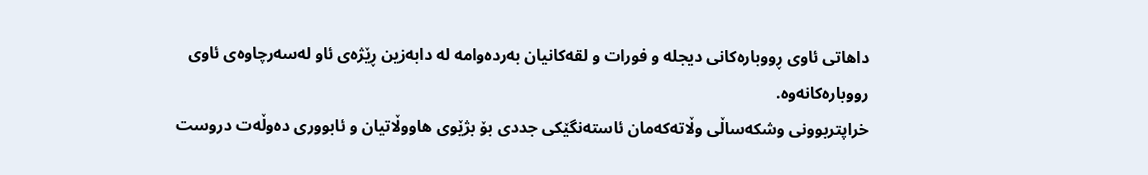داهاتی ئاوی ڕووبارەکانی دیجلە و فورات و لقەکانیان بەردەوامە لە دابەزین ڕێژەی ئاو لەسەرچاوەی ئاوی رووبارەکانەوە.
خراپتربوونی وشکەساڵی وڵاتەکەمان ئاستەنگێکی جددی بۆ بژێوی هاووڵاتیان و ئابووری دەوڵەت دروست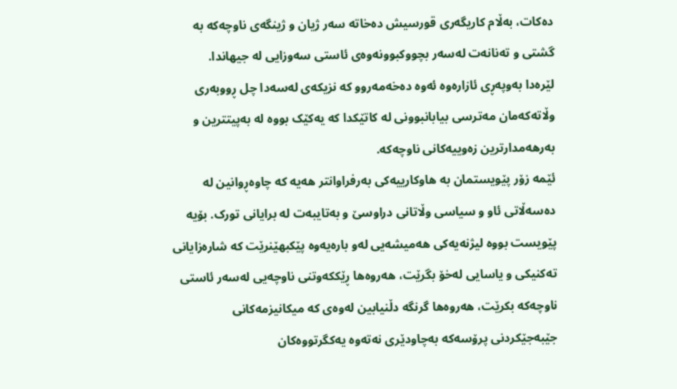دەکات، بەڵام کاریگەری قورسیش دەخاتە سەر ژیان و ژینگەی ناوچەکە بە گشتی و تەنانەت لەسەر بچووکبوونەوەی ئاستی سەوزایی لە جیهاندا.
لێرەدا بەوپەڕی ئازارەوە ئەوە دەخەمەروو کە نزیکەی لەسەدا چل ڕووبەری وڵاتەکەمان مەترسی بیابانبوونی لە کاتێکدا کە یەکێک بووە لە بەپیتترین و بەرهەمدارترین زەوییەکانی ناوچەکە.
ئێمە زۆر پێویستمان بە هاوکارییەکی بەرفراوانتر هەیە کە چاوەڕوانین لە دەسەڵاتی ئاو و سیاسی وڵاتانی دراوسێ و بەتایبەت لە برایانی تورک. بۆیە پێویست بووە لیژنەیەکی هەمیشەیی لەو بارەیەوە پێکبهێنرێت کە شارەزایانی تەکنیکی و یاسایی لەخۆ بگرێت، هەروەها ڕێککەوتنی ناوچەیی لەسەر ئاستی ناوچەکە بکرێت، هەروەها گرنگە دڵنیابین لەوەی کە میکانیزمەکانی جێبەجێکردنی پرۆسەکە بەچاودێری نەتەوە یەکگرتووەکان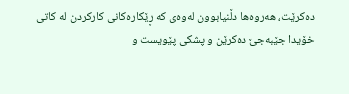دەکرێت، هەروەها دڵنیابوون لەوەی کە ڕێکارەکانی کارکردن لە کاتی خۆیدا جێبەجێ دەکرێن و پشکی پێویست و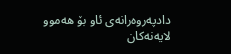دادپەروەرانەی ئاو بۆ هەموو لایەنەکان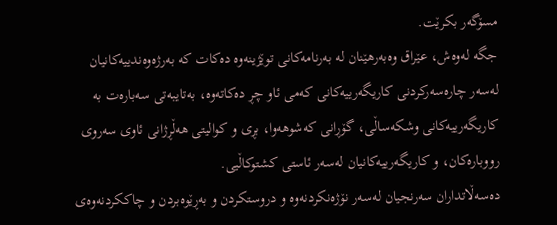مسۆگەر بکرێت.
جگە لەوەش، عێراق وەبەرهێنان لە بەرنامەکانی توێژینەوە دەکات کە بەرژەوەندییەکانیان لەسەر چارەسەرکردنی کاریگەرییەکانی کەمی ئاو چڕ دەکاتەوە، بەتایبەتی سەبارەت بە کاریگەرییەکانی وشکەساڵی، گۆڕانی کەشوهەوا، بڕی و کوالیتی هەڵڕژانی ئاوی سەروی رووبارەکان، و کاریگەرییەکانیان لەسەر ئاستی کشتوکاڵیی.
دەسەڵاتداران سەرنجیان لەسەر نۆژەنکردنەوە و دروستکردن و بەڕێوەبردن و چاککردنەوەی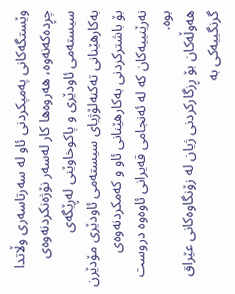وێستگەکانی پەمپکردنی ئاو لە سەرتاسەری وڵاتدا چڕدەکەنەوە، هەروەها کار لەسەر نۆژەنکردنەوەی سیستەمی ئاودێری و پاکوخاوێنی لەڕێگەی بەکارهێنانی تەکنەلۆژیای سیستەمی ئاودێری مۆدێرن بۆ باشترکردنی بەکارهێنانی ئاو و کەمکردنەوەی نەرێنییەکان کە لە ئەنجامی قەیرانی ئاوەوە دروست بوە.
هەوڵەکان بۆ ڕزگارکردنی ژیان لە زۆنگاوەکانی عێراق گرنگییەکی بە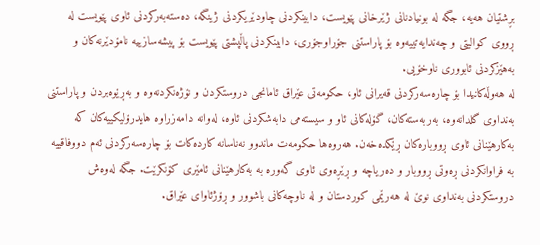بڕشتیان هەیە، جگە لە بونیادنانی ژێرخانی پێویست، دابینکردنی چاودێریکردنی ژینگە، دەستەبەرکردنی ئاوی پێویست لە ڕووی کوالیتی و چەندایەتییەوە بۆ پاراستنی جۆراوجۆری، دابینکردنی پاڵپشتی پێویست بۆ پیشەسازییە نامۆدێرنەکان و بەهێزکردنی ئابووری ناوخۆیی.
لە هەوڵەکانیدا بۆ چارەسەرکردنی قەیرانی ئاو، حکومەتی عێراق ئامانجی دروستکردن و نۆژەنکردنەوە و بەڕێوەبردن و پاراستنی بەنداوی گلدانەوە، بەربەستەکان، گۆلەکانی ئاو و سیستەمی دابەشکردنی ئاوە، لەوانە دامەزراوە هایدرۆلیکییەکان کە بەکارهێنانی ئاوی ڕووبارەکان ڕێکدەخەن. هەروەها حکومەت ماندوو نەناسانە کاردەکات بۆ چارەسەرکردنی ئەم دووفاقییە بە فراوانکردنی ڕەوتی ڕووبار و دەریاچە و ڕێڕەوی ئاوی گەورە بە بەکارهێنانی ئامێری کۆنکرێت. جگە لەوەش دروستکردنی بەنداوی نوێ لە هەرێمی کوردستان و لە ناوچەکانی باشوور و ڕۆژئاوای عێراق.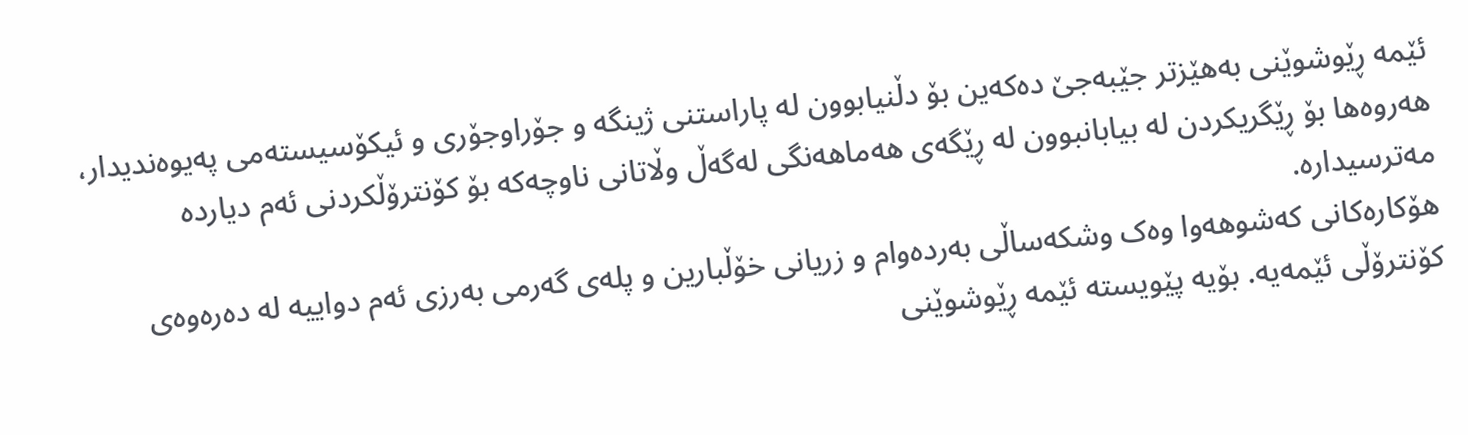ئێمە ڕێوشوێنی بەهێزتر جێبەجێ دەکەین بۆ دڵنیابوون لە پاراستنی ژینگە و جۆراوجۆری و ئیکۆسیستەمی پەیوەندیدار، هەروەها بۆ ڕێگریکردن لە بیابانبوون لە ڕێگەی هەماهەنگی لەگەڵ وڵاتانی ناوچەکە بۆ کۆنترۆڵکردنی ئەم دیاردە مەترسیدارە.
هۆکارەکانی کەشوهەوا وەک وشکەساڵی بەردەوام و زریانی خۆڵبارین و پلەی گەرمی بەرزی ئەم دواییە لە دەرەوەی کۆنترۆڵی ئێمەیە. بۆیە پێویستە ئێمە ڕێوشوێنی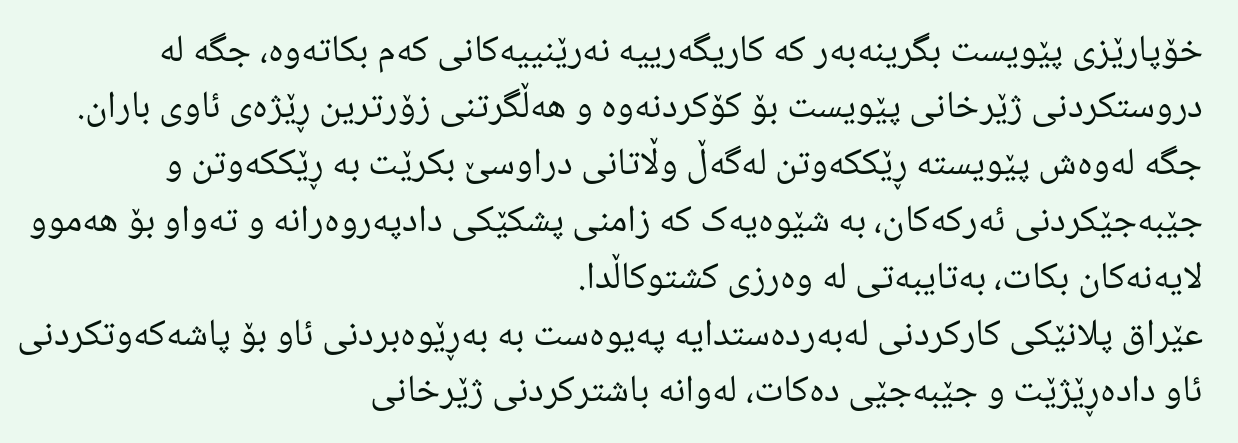خۆپارێزی پێویست بگرینەبەر کە کاریگەرییە نەرێنییەکانی کەم بکاتەوە، جگە لە دروستکردنی ژێرخانی پێویست بۆ کۆکردنەوە و هەڵگرتنی زۆرترین ڕێژەی ئاوی باران.
جگە لەوەش پێویستە ڕێککەوتن لەگەڵ وڵاتانی دراوسێ بکرێت بە ڕێککەوتن و جێبەجێکردنی ئەرکەکان، بە شێوەیەک کە زامنی پشکێکی دادپەروەرانە و تەواو بۆ هەموو لایەنەکان بکات، بەتایبەتی لە وەرزی کشتوکاڵدا.
عێراق پلانێکی کارکردنی لەبەردەستدایە پەیوەست بە بەڕێوەبردنی ئاو بۆ پاشەکەوتکردنی ئاو دادەڕێژێت و جێبەجێی دەکات، لەوانە باشترکردنی ژێرخانی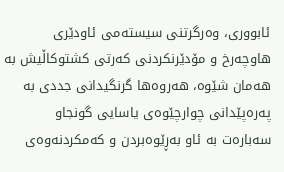ئابووری، وەرگرتنی سیستەمی ئاودێری هاوچەرخ و مۆدێرنکردنی کەرتی کشتوکاڵیش بە هەمان شێوە، هەروەها گرنگیدانی جددی بە پەرەپێدانی چوارچێوەی یاسایی گونجاو سەبارەت بە ئاو بەڕێوەبردن و کەمکردنەوەی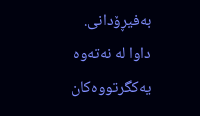بەفیڕۆدانی.
داوا لە نەتەوە یەکگرتووەکان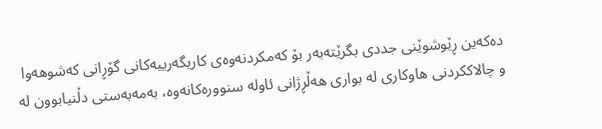دەکەین ڕێوشوێنی جددی بگرێتەبەر بۆ کەمکردنەوەی کاریگەرییەکانی گۆڕانی کەشوهەوا و چالاککردنی هاوکاری لە بواری هەڵڕژانی ئاولە سنوورەکانەوە، بەمەبەستی دڵنیابوون لە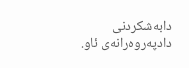دابەشکردنی دادپەروەرانەی ئاو.